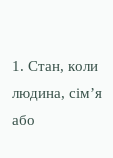1. Стан, коли людина, сім’я або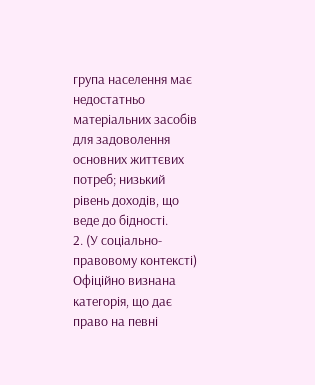група населення має недостатньо матеріальних засобів для задоволення основних життєвих потреб; низький рівень доходів, що веде до бідності.
2. (У соціально-правовому контексті) Офіційно визнана категорія, що дає право на певні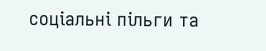соціальні пільги та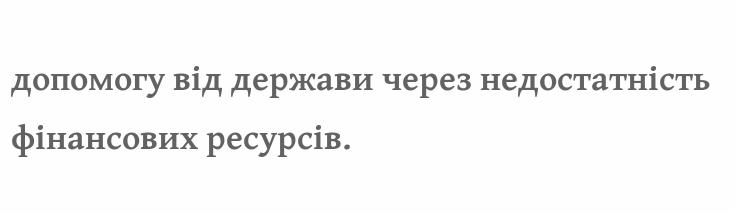допомогу від держави через недостатність фінансових ресурсів.